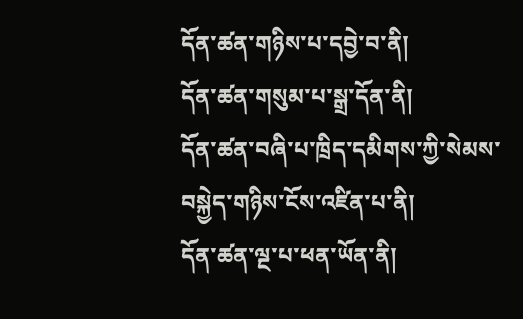དོན་ཚན་གཉིས་པ་དབྱེ་བ་ནི།
དོན་ཚན་གསུམ་པ་སྒྲ་དོན་ནི།
དོན་ཚན་བཞི་པ་ཁྲིད་དམིགས་ཀྱི་སེམས་བསྐྱེད་གཉིས་ངོས་འཛིན་པ་ནི།
དོན་ཚན་ལྔ་པ་ཕན་ཡོན་ནི།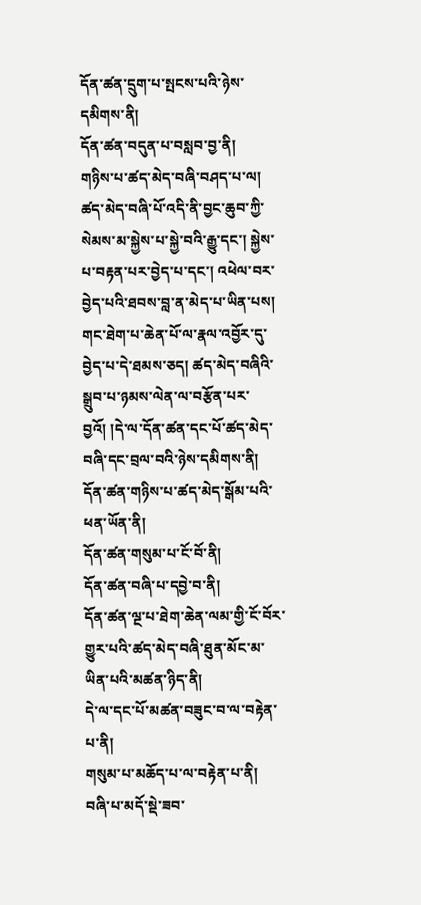དོན་ཚན་དྲུག་པ་སྤངས་པའི་ཉེས་དམིགས་ནི།
དོན་ཚན་བདུན་པ་བསླབ་བྱ་ནི།
གཉིས་པ་ཚད་མེད་བཞི་བཤད་པ་ལ། ཚད་མེད་བཞི་པོ་འདི་ནི་བྱང་ཆུབ་ཀྱི་སེམས་མ་སྐྱེས་པ་སྐྱེ་བའི་རྒྱུ་དང་། སྐྱེས་པ་བརྟན་པར་བྱེད་པ་དང་། འཕེལ་བར་བྱེད་པའི་ཐབས་བླ་ན་མེད་པ་ཡིན་པས། གང་ཐེག་པ་ཆེན་པོ་ལ་རྣལ་འབྱོར་དུ་བྱེད་པ་དེ་ཐམས་ཅད། ཚད་མེད་བཞིའི་སྒྲུབ་པ་ཉམས་ལེན་ལ་བརྩོན་པར་བྱའོ། །དེ་ལ་དོན་ཚན་དང་པོ་ཚད་མེད་བཞི་དང་བྲལ་བའི་ཉེས་དམིགས་ནི།
དོན་ཚན་གཉིས་པ་ཚད་མེད་སྒོམ་པའི་ཕན་ཡོན་ནི།
དོན་ཚན་གསུམ་པ་ངོ་བོ་ནི།
དོན་ཚན་བཞི་པ་དབྱེ་བ་ནི།
དོན་ཚན་ལྔ་པ་ཐེག་ཆེན་ལམ་གྱི་ངོ་བོར་གྱུར་པའི་ཚད་མེད་བཞི་ཐུན་མོང་མ་ཡིན་པའི་མཚན་ཉིད་ནི།
དེ་ལ་དང་པོ་མཚན་བཟུང་བ་ལ་བརྟེན་པ་ནི།
གསུམ་པ་མཆོད་པ་ལ་བརྟེན་པ་ནི།
བཞི་པ་མདོ་སྡེ་ཟབ་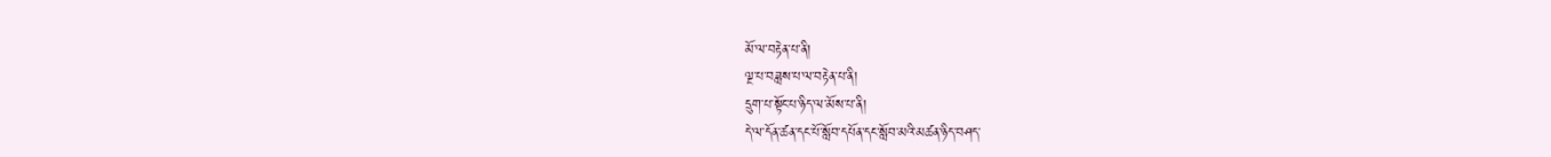མོ་ལ་བརྟེན་པ་ནི།
ལྔ་པ་བཟླས་པ་ལ་བརྟེན་པ་ནི།
དྲུག་པ་སྟོང་པ་ཉིད་ལ་མོས་པ་ནི།
དེ་ལ་དོན་ཚན་དང་པོ་སློབ་དཔོན་དང་སློབ་མའི་མཚན་ཉིད་བཤད་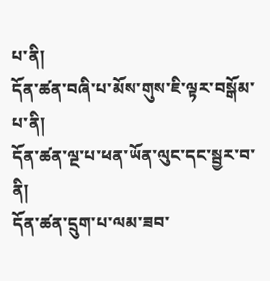པ་ནི།
དོན་ཚན་བཞི་པ་མོས་གུས་ཇི་ལྟར་བསྒོམ་པ་ནི།
དོན་ཚན་ལྔ་པ་ཕན་ཡོན་ལུང་དང་སྦྱར་བ་ནི།
དོན་ཚན་དྲུག་པ་ལམ་ཟབ་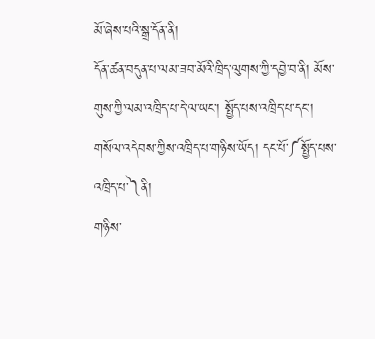མོ་ཞེས་པའི་སྒྲ་དོན་ནི།
དོན་ཚན་བདུན་པ་ལམ་ཟབ་མོའི་ཁྲིད་ལུགས་ཀྱི་དབྱེ་བ་ནི། མོས་གུས་ཀྱི་ལམ་འཁྲིད་པ་དེ་ལ་ཡང་། སྤྱོད་པས་འཁྲིད་པ་དང་། གསོལ་འདེབས་ཀྱིས་འཁྲིད་པ་གཉིས་ཡོད། དང་པོ་༼སྤྱོད་པས་འཁྲིད་པ་༽ནི།
གཉིས་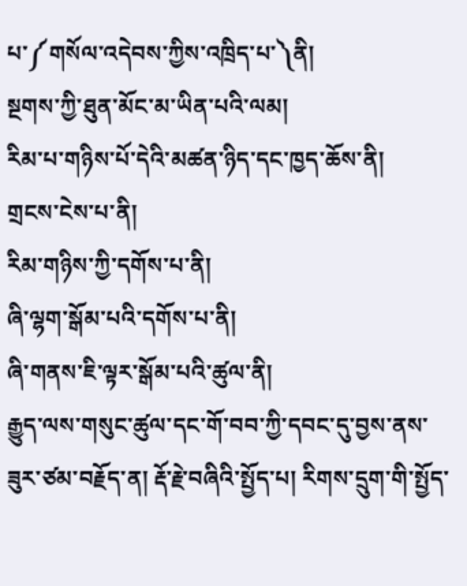པ་༼གསོལ་འདེབས་ཀྱིས་འཁྲིད་པ་༽ནི།
སྔགས་ཀྱི་ཐུན་མོང་མ་ཡིན་པའི་ལམ།
རིམ་པ་གཉིས་པོ་དེའི་མཚན་ཉིད་དང་ཁྱད་ཆོས་ནི།
གྲངས་ངེས་པ་ནི།
རིམ་གཉིས་ཀྱི་དགོས་པ་ནི།
ཞི་ལྷག་སྒོམ་པའི་དགོས་པ་ནི།
ཞི་གནས་ཇི་ལྟར་སྒོམ་པའི་ཚུལ་ནི།
རྒྱུད་ལས་གསུང་ཚུལ་དང་གོ་བབ་ཀྱི་དབང་དུ་བྱས་ནས་ཟུར་ཙམ་བརྗོད་ན། རྡོ་རྗེ་བཞིའི་སྤྱོད་པ། རིགས་དྲུག་གི་སྤྱོད་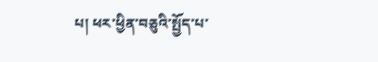པ། ཕར་ཕྱིན་བཅུའི་སྤྱོད་པ་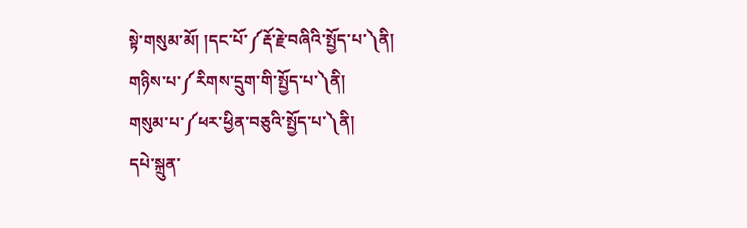སྟེ་གསུམ་མོ། །དང་པོ་༼རྡོ་རྗེ་བཞིའི་སྤྱོད་པ་༽ནི།
གཉིས་པ་༼རིགས་དྲུག་གི་སྤྱོད་པ་༽ནི།
གསུམ་པ་༼ཕར་ཕྱིན་བཅུའི་སྤྱོད་པ་༽ནི།
དཔེ་སྐྲུན་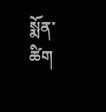སྨོན་ཚིག